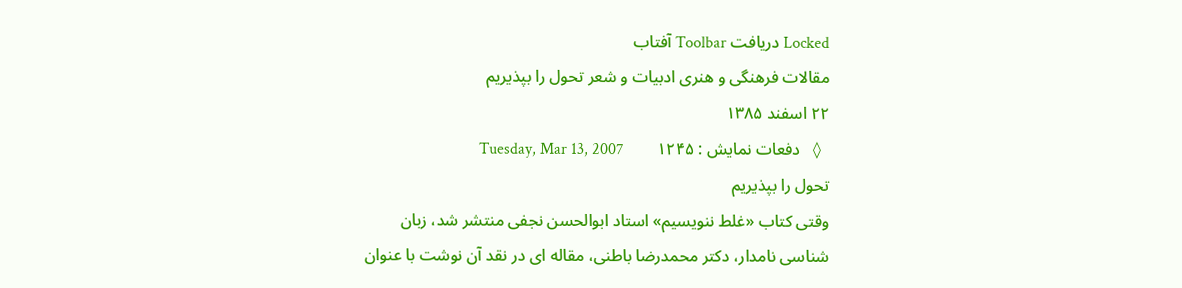Locked دریافت Toolbar آفتاب
مقالات فرهنگی و هنری ادبیات و شعر تحول را بپذیریم
۲۲ اسفند ۱۳۸۵
  ◊   دفعات نمایش : ۱۲۴۵        Tuesday, Mar 13, 2007
تحول را بپذیریم
وقتی کتاب «غلط ننویسیم» استاد ابوالحسن نجفی منتشر شد، زبان شناسی نامدار، دکتر محمدرضا باطنی، مقاله ای در نقد آن نوشت با عنوان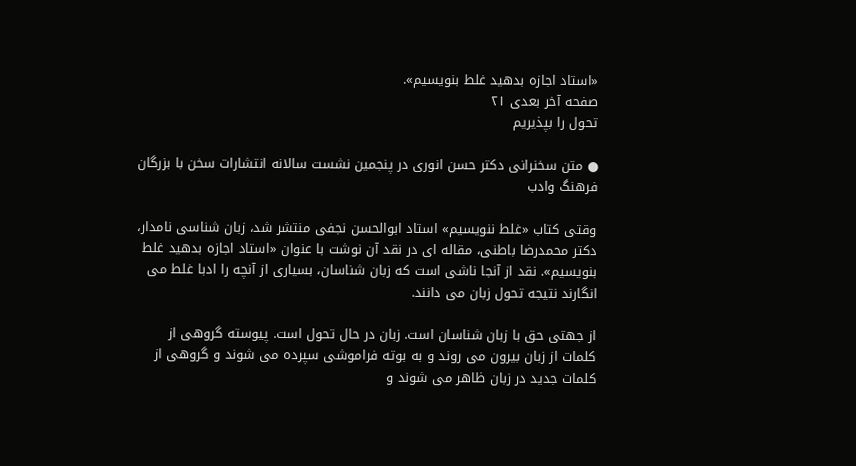«استاد اجازه بدهید غلط بنویسیم».
صفحه آخر بعدى ۲۱
تحول را بپذیریم

● متن سخنرانی دکتر حسن انوری در پنجمین نشست سالانه انتشارات سخن با بزرگان فرهنگ وادب

وقتی کتاب «غلط ننویسیم» استاد ابوالحسن نجفی منتشر شد، زبان شناسی نامدار، دکتر محمدرضا باطنی، مقاله ای در نقد آن نوشت با عنوان «استاد اجازه بدهید غلط بنویسیم». نقد از آنجا ناشی است که زبان شناسان، بسیاری از آنچه را ادبا غلط می انگارند نتیجه تحول زبان می دانند.

از جهتی حق با زبان شناسان است. زبان در حال تحول است. پیوسته گروهی از کلمات از زبان بیرون می روند و به بوته فراموشی سپرده می شوند و گروهی از کلمات جدید در زبان ظاهر می شوند و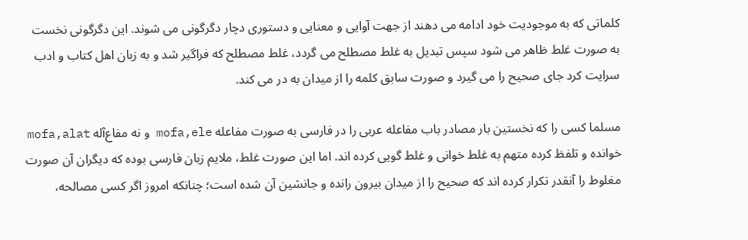کلماتی که به موجودیت خود ادامه می دهند از جهت آوایی و معنایی و دستوری دچار دگرگونی می شوند. این دگرگونی نخست به صورت غلط ظاهر می شود سپس تبدیل به غلط مصطلح می گردد، غلط مصطلح که فراگیر شد و به زبان اهل کتاب و ادب سرایت کرد جای صحیح را می گیرد و صورت سابق کلمه را از میدان به در می کند.

مسلما کسی را که نخستین بار مصادر باب مفاعله عربی را در فارسی به صورت مفاعله mofa,ele و نه مفاعîله mofa,alat خوانده و تلفظ کرده متهم به غلط خوانی و غلط گویی کرده اند. اما این صورت غلط، ملایم زبان فارسی بوده که دیگران آن صورت مغلوط را آنقدر تکرار کرده اند که صحیح را از میدان بیرون رانده و جانشین آن شده است؛ چنانکه امروز اگر کسی مصالحه،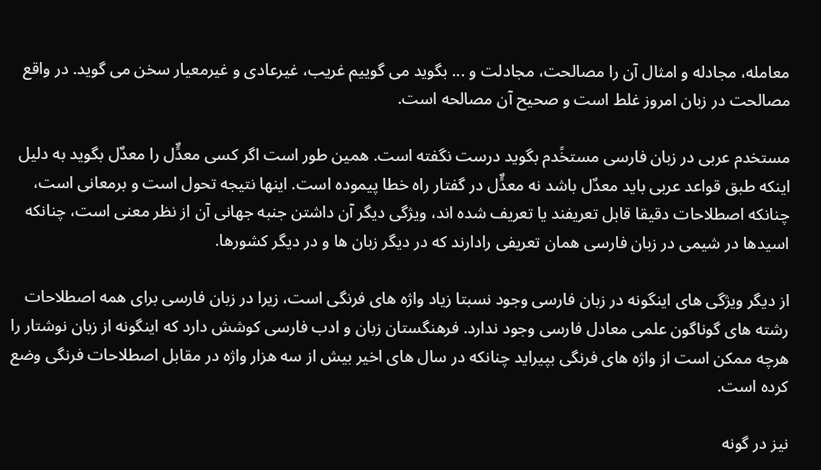معامله، مجادله و امثال آن را مصالحت، مجادلت و ... بگوید می گوییم غریب، غیرعادی و غیرمعیار سخن می گوید. در واقع مصالحت در زبان امروز غلط است و صحیح آن مصالحه است.

مستخدم عربی در زبان فارسی مستخًدم بگوید درست نگفته است. همین طور است اگر کسی معدًٌل را معدٌل بگوید به دلیل اینکه طبق قواعد عربی باید معدٌل باشد نه معدًٌل در گفتار راه خطا پیموده است. اینها نتیجه تحول است و برمعانی است، چنانکه اصطلاحات دقیقا قابل تعریفند یا تعریف شده اند، ویژگی دیگر آن داشتن جنبه جهانی آن از نظر معنی است، چنانکه اسیدها در شیمی در زبان فارسی همان تعریفی رادارند که در دیگر زبان ها و در دیگر کشورها.

از دیگر ویژگی های اینگونه در زبان فارسی وجود نسبتا زیاد واژه های فرنگی است، زیرا در زبان فارسی برای همه اصطلاحات رشته های گوناگون علمی معادل فارسی وجود ندارد. فرهنگستان زبان و ادب فارسی کوشش دارد که اینگونه از زبان نوشتار را هرچه ممکن است از واژه های فرنگی بپیراید چنانکه در سال های اخیر بیش از سه هزار واژه در مقابل اصطلاحات فرنگی وضع کرده است.

نیز در گونه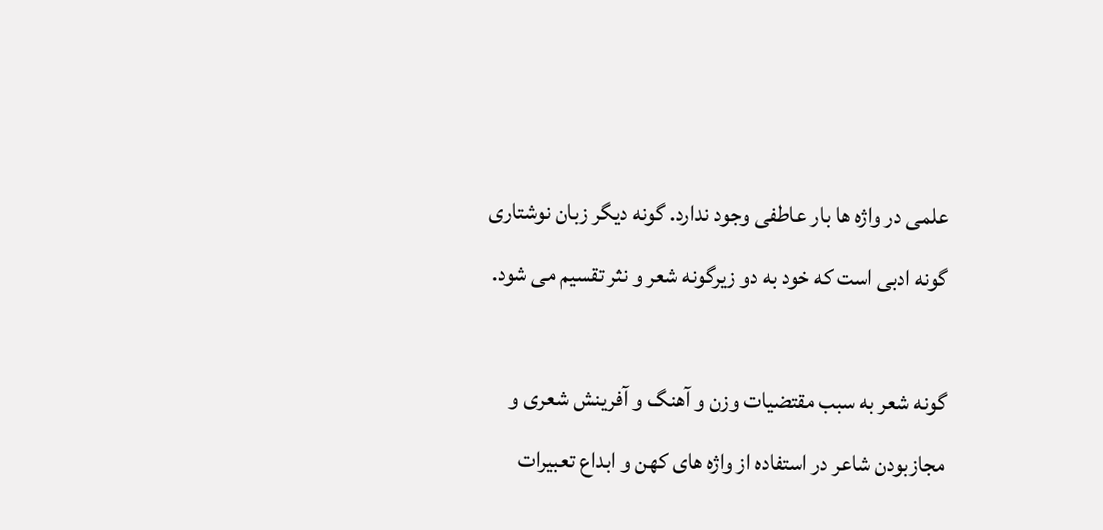علمی در واژه ها بار عاطفی وجود ندارد. گونه دیگر زبان نوشتاری گونه ادبی است که خود به دو زیرگونه شعر و نثر تقسیم می شود.

گونه شعر به سبب مقتضیات وزن و آهنگ و آفرینش شعری و مجازبودن شاعر در استفاده از واژه های کهن و ابداع تعبیرات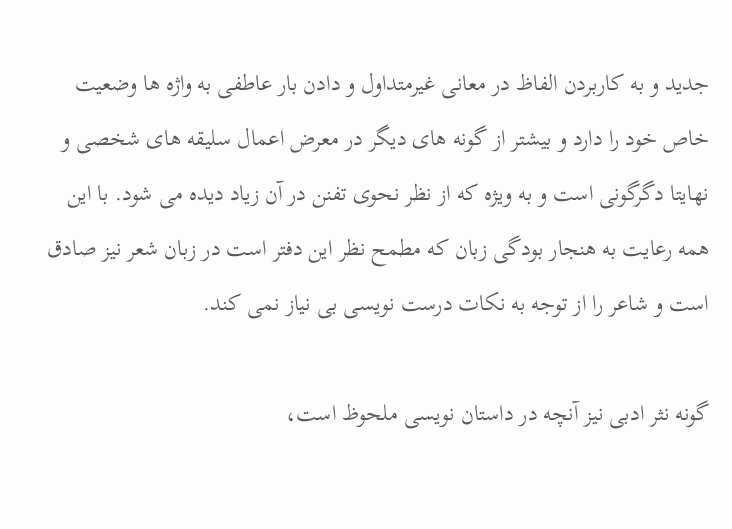جدید و به کاربردن الفاظ در معانی غیرمتداول و دادن بار عاطفی به واژه ها وضعیت خاص خود را دارد و بیشتر از گونه های دیگر در معرض اعمال سلیقه های شخصی و نهایتا دگرگونی است و به ویژه که از نظر نحوی تفنن در آن زیاد دیده می شود. با این همه رعایت به هنجار بودگی زبان که مطمح نظر این دفتر است در زبان شعر نیز صادق است و شاعر را از توجه به نکات درست نویسی بی نیاز نمی کند.

گونه نثر ادبی نیز آنچه در داستان نویسی ملحوظ است،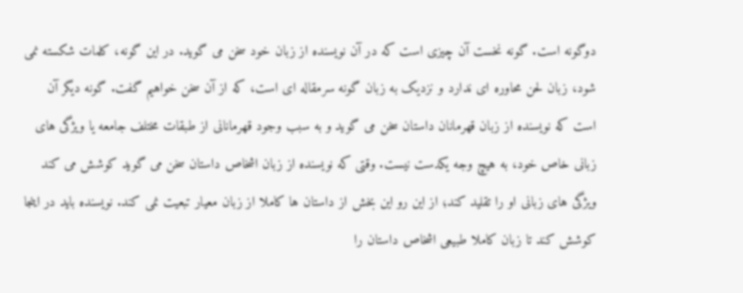دوگونه است. گونه نخست آن چیزی است که در آن نویسنده از زبان خود سخن می گوید. در این گونه، کلمات شکسته نمی شود، زبان لحن محاوره ای ندارد و نزدیک به زبان گونه سرمقاله ای است، که از آن سخن خواهیم گفت. گونه دیگر آن است که نویسنده از زبان قهرمانان داستان سخن می گوید و به سبب وجود قهرمانانی از طبقات مختلف جامعه یا ویژگی های زبانی خاص خود، به هیچ وجه یکدست نیست. وقتی که نویسنده از زبان اشخاص داستان سخن می گوید کوشش می کند ویژگی های زبانی او را تقلید کند؛ از این رو این بخش از داستان ها کاملا از زبان معیار تبعیت نمی کند. نویسنده باید در اینجا کوشش کند تا زبان کاملا طبیعی اشخاص داستان را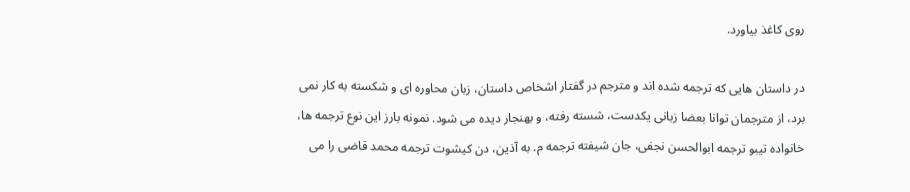روی کاغذ بیاورد.

در داستان هایی که ترجمه شده اند و مترجم در گفتار اشخاص داستان، زبان محاوره ای و شکسته به کار نمی برد، از مترجمان توانا بعضا زبانی یکدست، شسته رفته، و بهنجار دیده می شود. نمونه بارز این نوع ترجمه ها، خانواده تیبو ترجمه ابوالحسن نجفی، جان شیفته ترجمه م. به آذین، دن کیشوت ترجمه محمد قاضی را می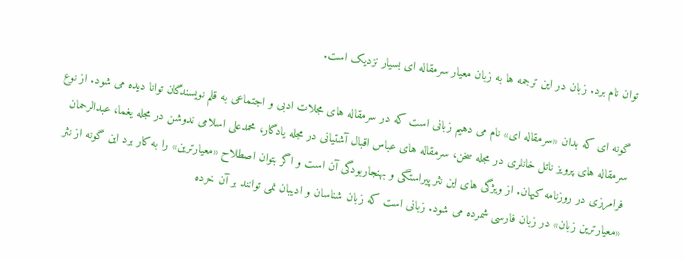توان نام برد. زبان در این ترجمه ها به زبان معیار سرمقاله ای بسیار نزدیک است.

گونه ای که بدان «سرمقاله ای» نام می دهیم زبانی است که در سرمقاله های مجلات ادبی و اجتماعی به قلم نویسندگان توانا دیده می شود. از نوع سرمقاله های پرویز ناتل خانلری در مجله سخن، سرمقاله های عباس اقبال آشتیانی در مجله یادگار، محمدعلی اسلامی ندوشن در مجله یغما، عبدالرحمان فرامرزی در روزنامه کیهان. از ویژگی های این نثر پیراستگی و بهنجاربودگی آن است و اگر بتوان اصطلاح «معیارترین» را به کار برد این گونه از نثر «معیارترین زبان» در زبان فارسی شمرده می شود. زبانی است که زبان شناسان و ادیبان نمی توانند بر آن خرده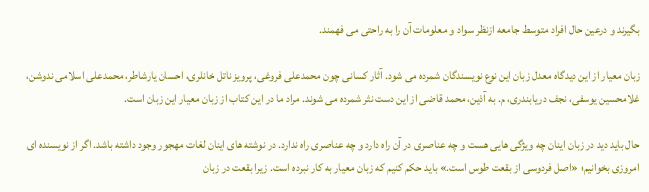بگیرند و درعین حال افراد متوسط جامعه ازنظر سواد و معلومات آن را به راحتی می فهمند.

زبان معیار از این دیدگاه معدل زبان این نوع نویسندگان شمرده می شود. آثار کسانی چون محمدعلی فروغی، پرویز ناتل خانلری، احسان یارشاطر، محمدعلی اسلامی ندوشن، غلامحسین یوسفی، نجف دریابندری، م. به آذین، محمد قاضی از این دست نثر شمرده می شوند. مراد ما در این کتاب از زبان معیار این زبان است.

حال باید دید در زبان اینان چه ویژگی هایی هست و چه عناصری در آن راه دارد و چه عناصری راه ندارد. در نوشته های اینان لغات مهجور وجود داشته باشد. اگر از نویسنده ای امروزی بخوانیم؛ «اصل فردوسی از بقعت طوس است.» باید حکم کنیم که زبان معیار به کار نبرده است. زیرا بقعت در زبان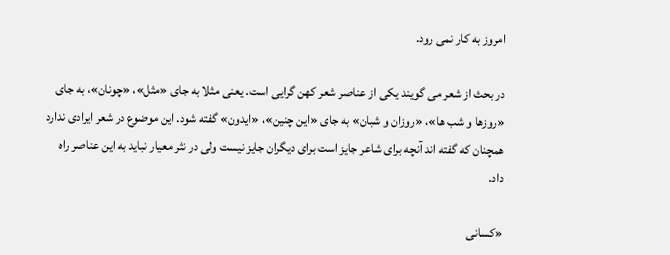امروز به کار نمی رود.

در بحث از شعر می گویند یکی از عناصر شعر کهن گرایی است. یعنی مثلا به جای «مثل»، «چونان»، به جای «روزها و شب ها»، «روزان و شبان» به جای «این چنین»، «ایدون» گفته شود. این موضوع در شعر ایرادی ندارد همچنان که گفته اند آنچه برای شاعر جایز است برای دیگران جایز نیست ولی در نثر معیار نباید به این عناصر راه داد.

«کسانی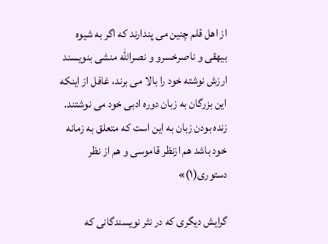از اهل قلم چنین می پندارند که اگر به شیوه بیهقی و ناصرخسرو و نصرالله منشی بنویسند ارزش نوشته خود را بالا می برند، غافل از اینکه این بزرگان به زبان دوره ادبی خود می نوشتند. زنده بودن زبان به این است که متعلق به زمانه خود باشد هم ازنظر قاموسی و هم از نظر دستوری(۱)»

گرایش دیگری که در نثر نویسندگانی که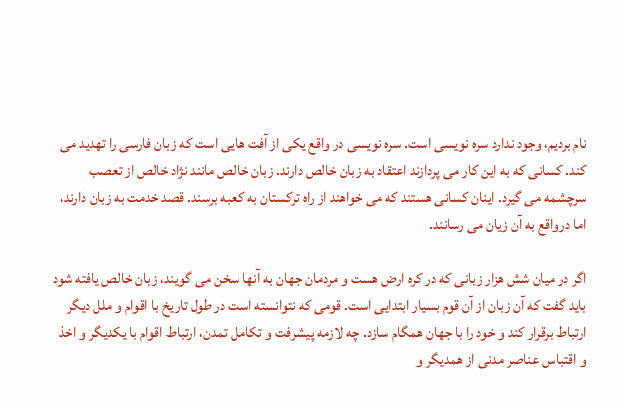نام بردیم، وجود ندارد سره نویسی است. سره نویسی در واقع یکی از آفت هایی است که زبان فارسی را تهدید می کند. کسانی که به این کار می پردازند اعتقاد به زبان خالص دارند. زبان خالص مانند نژاد خالص از تعصب سرچشمه می گیرد. اینان کسانی هستند که می خواهند از راه ترکستان به کعبه برسند. قصد خدمت به زبان دارند، اما درواقع به آن زیان می رسانند.

اگر در میان شش هزار زبانی که در کره ارض هست و مردمان جهان به آنها سخن می گویند، زبان خالص یافته شود باید گفت که آن زبان از آن قوم بسیار ابتدایی است. قومی که نتوانسته است در طول تاریخ با اقوام و ملل دیگر ارتباط برقرار کند و خود را با جهان همگام سازد. چه لازمه پیشرفت و تکامل تمدن، ارتباط اقوام با یکدیگر و اخذ و اقتباس عناصر مدنی از همدیگر و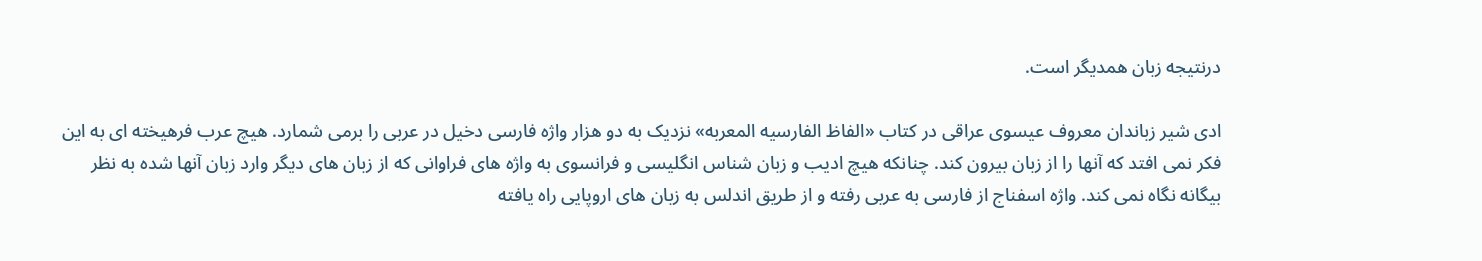درنتیجه زبان همدیگر است.

ادی شیر زباندان معروف عیسوی عراقی در کتاب «الفاظ الفارسیه المعربه» نزدیک به دو هزار واژه فارسی دخیل در عربی را برمی شمارد. هیچ عرب فرهیخته ای به این فکر نمی افتد که آنها را از زبان بیرون کند. چنانکه هیچ ادیب و زبان شناس انگلیسی و فرانسوی به واژه های فراوانی که از زبان های دیگر وارد زبان آنها شده به نظر بیگانه نگاه نمی کند. واژه اسفناج از فارسی به عربی رفته و از طریق اندلس به زبان های اروپایی راه یافته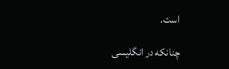است.

چنانکه در انگلیسی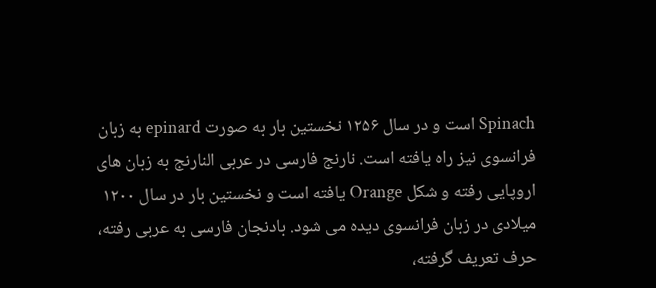Spinach است و در سال ۱۲۵۶ نخستین بار به صورت epinard به زبان فرانسوی نیز راه یافته است. نارنج فارسی در عربی النارنج به زبان های اروپایی رفته و شکل Orange یافته است و نخستین بار در سال ۱۲۰۰ میلادی در زبان فرانسوی دیده می شود. بادنجان فارسی به عربی رفته، حرف تعریف گرفته،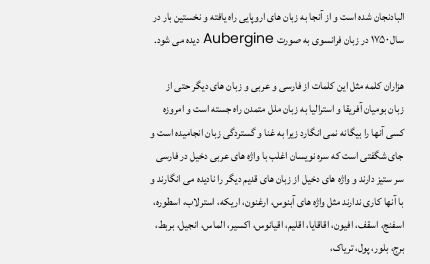البادنجان شده است و از آنجا به زبان های اروپایی راه یافته و نخستین بار در سال ۱۷۵۰ در زبان فرانسوی به صورت Aubergine دیده می شود.

هزاران کلمه مثل این کلمات از فارسی و عربی و زبان های دیگر حتی از زبان بومیان آفریقا و استرالیا به زبان ملل متمدن راه جسته است و امروزه کسی آنها را بیگانه نمی انگارد زیرا به غنا و گستردگی زبان انجامیده است و جای شگفتی است که سره نویسان اغلب با واژه های عربی دخیل در فارسی سر ستیز دارند و واژه های دخیل از زبان های قدیم دیگر را نادیده می انگارند و با آنها کاری ندارند مثل واژه های آبنوس، ارغنون، اریکه، استرلاب، اسطوره، اسفنج، اسقف، افیون، اقاقایا، اقلیم، اقیانوس، اکسیر، الماس، انجیل، بربط، برج، بلور، پول، تریاک،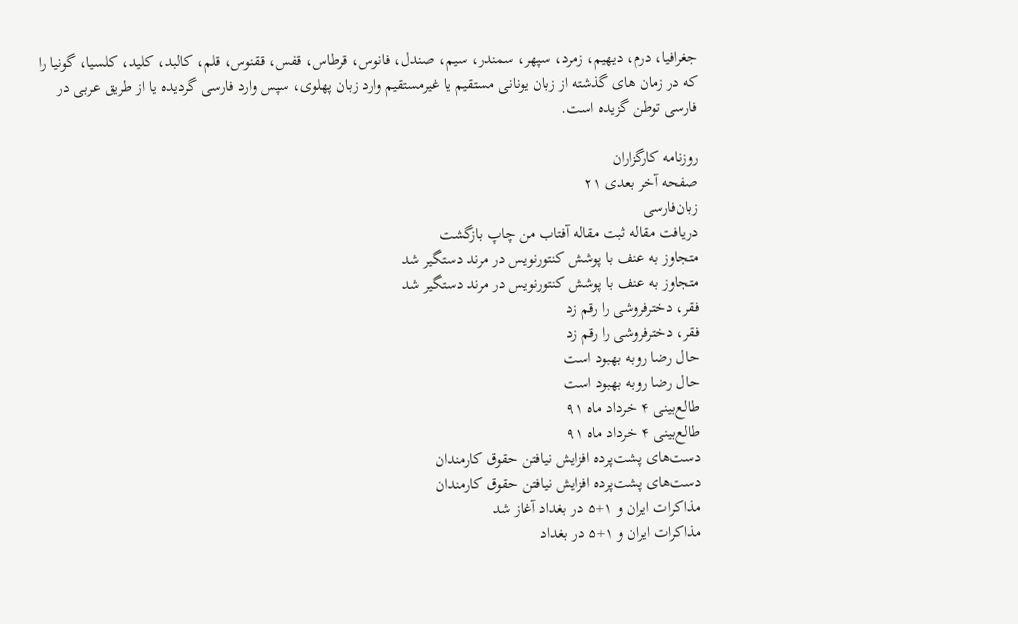جغرافیا، درم، دیهیم، زمرد، سپهر، سمندر، سیم، صندل، فانوس، قرطاس، قفس، ققنوس، قلم، کالبد، کلید، کلسیا، گونیا را که در زمان های گذشته از زبان یونانی مستقیم یا غیرمستقیم وارد زبان پهلوی، سپس وارد فارسی گردیده یا از طریق عربی در فارسی توطن گزیده است.

روزنامه کارگزاران
صفحه آخر بعدى ۲۱
زبان‌فارسی
دریافت مقاله ثبت مقاله آفتاب من چاپ بازگشت
متجاوز به عنف با پوشش كنتورنویس در مرند دستگیر شد
متجاوز به عنف با پوشش كنتورنویس در مرند دستگیر شد
فقر، دخترفروشی را رقم زد
فقر، دخترفروشی را رقم زد
حال رضا روبه بهبود است
حال رضا روبه بهبود است
طالع‌بینی ۴ خرداد ماه ۹۱
طالع‌بینی ۴ خرداد ماه ۹۱
دست‌های پشت‌پرده افزایش نیافتن حقوق كارمندان
دست‌های پشت‌پرده افزایش نیافتن حقوق كارمندان
مذاکرات ایران و ۱+۵ در بغداد آغاز شد
مذاکرات ایران و ۱+۵ در بغداد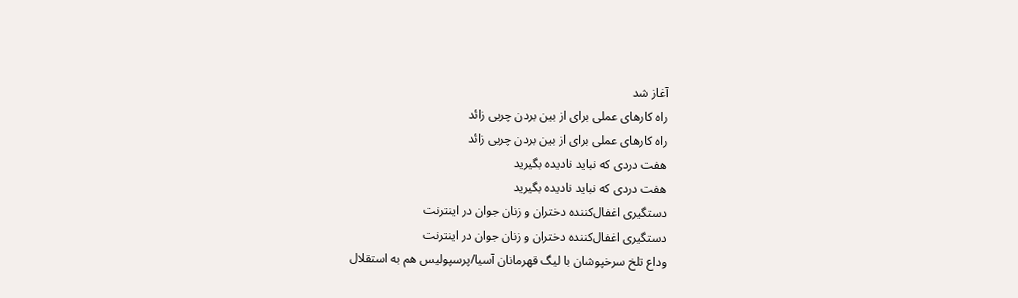آغاز شد
راه کارهای عملی برای از بین بردن چربی زائد
راه کارهای عملی برای از بین بردن چربی زائد
هفت دردی که نباید نادیده بگیرید
هفت دردی که نباید نادیده بگیرید
دستگیری اغفال‌كننده دختران و زنان جوان در اینترنت
دستگیری اغفال‌كننده دختران و زنان جوان در اینترنت
وداع تلخ سرخپوشان با لیگ قهرمانان آسیا/پرسپولیس هم به استقلال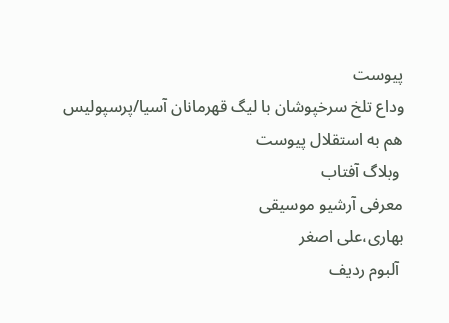پیوست
وداع تلخ سرخپوشان با لیگ قهرمانان آسیا/پرسپولیس هم به استقلال پیوست
 وبلاگ آفتاب
معرفی آرشیو موسیقی
بهاری،علی اصغر
 آلبوم ردیف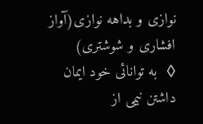نوازی و بداهه نوازی(آواز افشاری و شوشتری)
◊  به توانائی خود ایمان داشتن نیمی از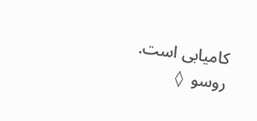کامیابی است. روسو  ◊